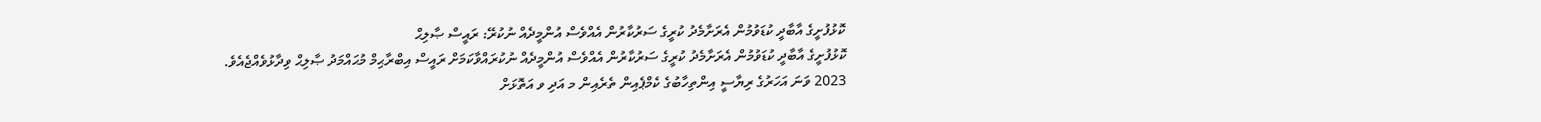ކޮޅުފުށީގެ އާބާދީ ކުޑަވުމުން އެރަށާމެދު ކުރީގެ ސަރުކާރުން އެއްވެސް އުންމީދެއް ނުކުރޭ: ރައީސް ޞާލިޙް
ކޮޅުފުށީގެ އާބާދީ ކުޑަވުމުން އެރަށާމެދު ކުރީގެ ސަރުކާރުން އެއްވެސް އުންމީދެއް ނުކުރައްވާކަމަށް ރައީސް އިބްރާޙިމް މުޙައްމަދު ޞާލިޙް ވިދާޅުވެއްޖެއެވެ.
2023 ވަނަ އަހަރުގެ ރިޔާސީ އިންތިހާބުގެ ކެމްޕެއިން ތެރެއިން މ އަދި ވ އަތޮޅަށް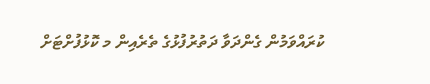ކުރައްވަމުން ގެންދަވާ ދަތުރުފުޅުގެ ތެރެއިން މ ކޮޅުފުށްޓަށް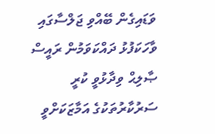ވަޑައިގެން ބޭއްވި ޖަލްސާގައި ވާހަކަފުޅު ދައްކަވަމުން ރައީސް ޞާލިޙް ވިދާޅުވީ ކުރީ ސަރުކާރުތަކުގެ އަމާޒަކަށްވީ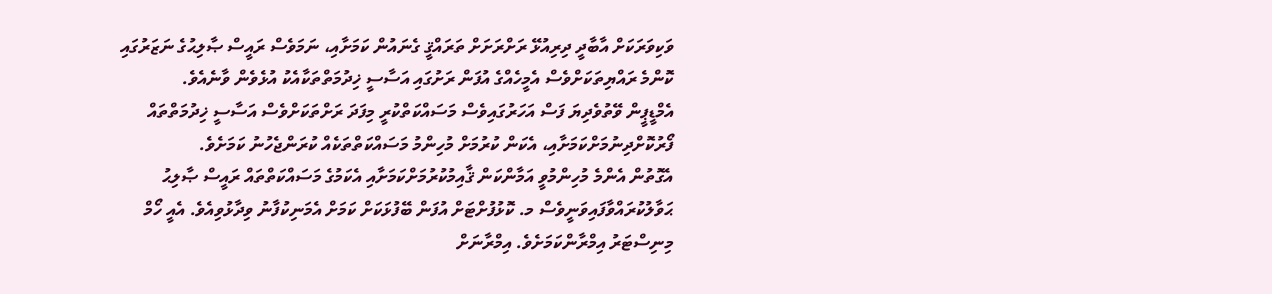ވަކިވަރަކަށް އާބާދީ ދިރިއުޅޭ ރަށްރަށަށް ތަރައްޤީ ގެނައުން ކަމަށާއި، ނަމަވެސް ރައީސް ޞާލިޙުގެ ނަޒަރުގައި ކޮންމެ ރައްޔިތަކަށްވެސް އެމީހެއްގެ އުފަން ރަށުގައި އަސާސީ ޚިދުމަތްތަކާއެކު އުޅެވެން ވާނެއެވެ.
އެމްޑީޕީން ވޭތުވެދިޔަ ފަސް އަހަރުގައިވެސް މަސައްކަތްކުރީ މިފަދަ ރަށްތަކަށްވެސް އަސާސީ ޚިދުމަތްތައް ފޯރުކޮށްދިނުމަށްކަމަށާއި، އެކަން ކުރުމަށް މުހިންމު މަސައްކަތްތަކެއް ކުރަންޖެހުނު ކަމަށެވެ.
އެގޮތުން އެންމެ މުހިންމުވީ އަމާންކަން ޤާއިމުކުރުމަށްކަމަށާއި އެކަމުގެ މަސައްކަތްތައް ރައީސް ޞާލިޙު ޙަވާލުކުރައްވާފައިވަނީވެސް މ. ކޮޅުފުށްޓަށް އުފަން ބޭފުޅަކަށް ކަމަށް އެމަނިކުފާނު ވިދާޅުވިއެވެ. އެއީ ހޯމް މިނިސްޓަރު އިމްރާންކަމަށެވެ. އިމްރާނަށް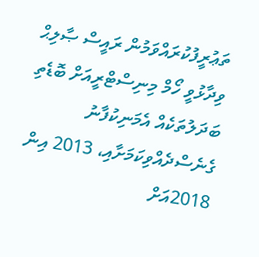ތަޢުރީފުކުރައްވަމުން ރައީސް ޞާލިޙް ވިދާޅުވީ ހޯމް މިނިސްޓްރީއަށް ބޮޑެތި ބަދަލުތަކެއް އެމަނިކުފާނު ގެނެސްދެއްވިކަމަށާއި، 2013 އިން 2018އަށް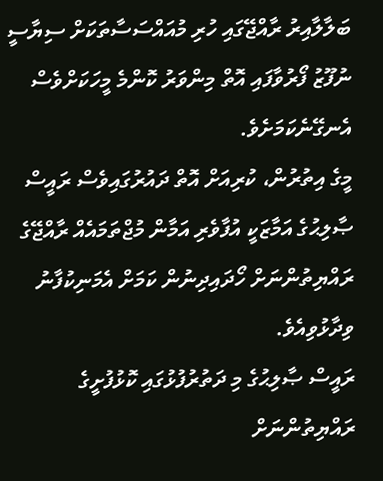ބަލާލާއިރު ރާއްޖޭގައި ހުރި މުއައްސަސާތަކަށް ސިޔާސީ ނުފޫޒު ފޯރުވާފައި އޮތް މިންވަރު ކޮންމެ މީހަކަށްވެސް އެނގޭނެކަމަށެވެ.
މީގެ އިތުރުން، ކުރިއަށް އޮތް ދައުރުގައިވެސް ރައީސް ޞާލިޙުގެ އަމާޒަކީ އުފާވެރި އަމާން މުޖްތަމައެއް ރާއްޖޭގެ ރައްޔިތުންނަށް ހޯދައިދިނުން ކަމަށް އެމަނިކުފާނު ވިދާޅުވިއެވެ.
ރައީސް ޞާލިޙުގެ މި ދަތުރުފުޅުގައި ކޮޅުފުށީގެ ރައްޔިތުންނަށް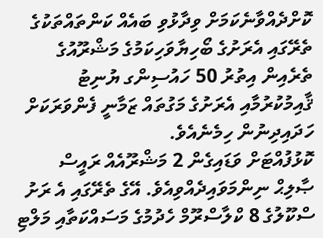ކޮށްދެއްވާނެކަމަށް ވިދާޅުވި ބައެއް ކަންތައްތަކުގެ ތެރޭގައި އެރަށުގެ ބޯހިޔާވަހިކަމުގެ މަޝްރޫއުގެ ތެރެއިން އިތުރު 50 ހައުސިންގ ޔުނިޓު ޤާއިމުކުރުމާއި އެރަށުގެ މަގުތައް ޒަމާނީ ފެންވަރަކަށް ހަދައިދިނުން ހިމެނެއެވެ.
ކޮޅުފުއްޓަށް ވަޑައިގެން 2 މަޝްރޫއެއް ރައީސް ޞާލިޙް ނިންމަވައިދެއްވިއެވެ. އޭގެ ތެރޭގައި އެ ރަށު ސްކޫލުގެ 8 ކްލާސްރޫމް ހެދުމުގެ މަސައްކަތާއި މަލްޓި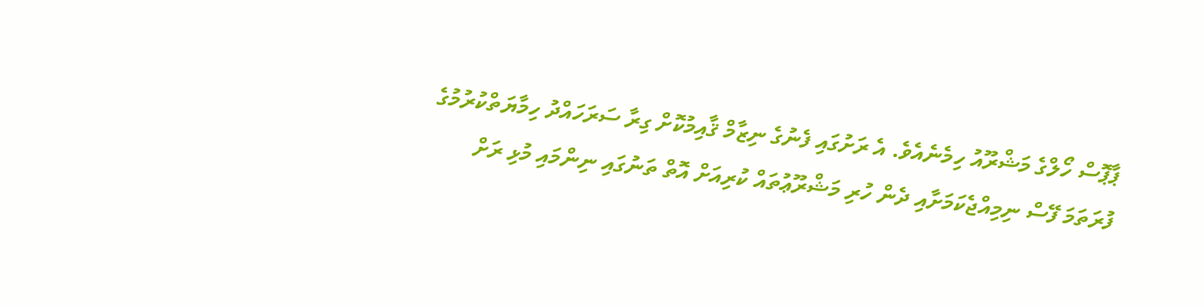ޕާޕޮސް ހޯލްގެ މަޝްރޫއު ހިމެނެއެވެ. އެ ރަށުގައި ފެނުގެ ނިޒާމް ޤާއިމުކޮށް ގިރާ ސަރަހައްދު ހިމާޔަތްކުރުމުގެ ފުރަތަމަ ފޭސް ނިމިއްޖެކަމަށާއި ދެން ހުރި މަޝްރޫޢުތައް ކުރިއަށް އޮތް ތަނުގައި ނިންމައި މުޅި ރަށް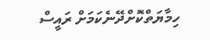ހިމާޔަތްކޮށްދޭނެކަމަށް ރައީސް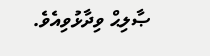ޞާލިޙް ވިދާޅުވިއެވެ.